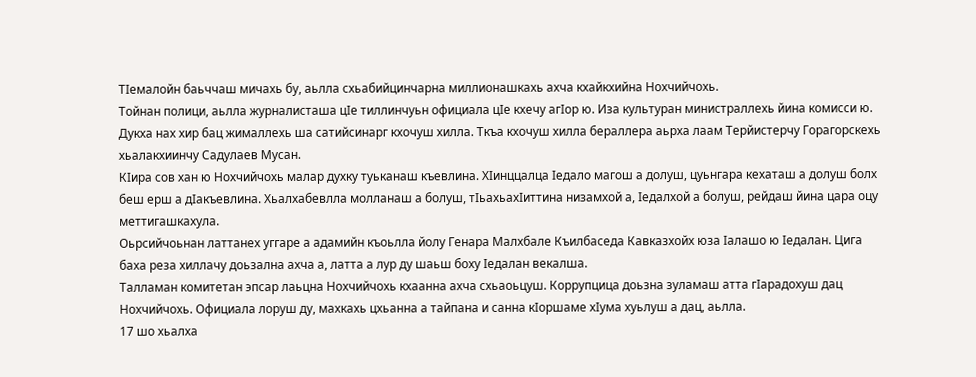ТIемалойн баьччаш мичахь бу, аьлла схьабийцинчарна миллионашкахь ахча кхайкхийна Нохчийчохь.
Тойнан полици, аьлла журналисташа цIе тиллинчуьн официала цIе кхечу агIор ю. Иза культуран министраллехь йина комисси ю.
Дукха нах хир бац жималлехь ша сатийсинарг кхочуш хилла. Ткъа кхочуш хилла бераллера аьрха лаам Терйистерчу Горагорскехь хьалакхиинчу Садулаев Мусан.
КIира сов хан ю Нохчийчохь малар духку туьканаш къевлина. ХIинццалца Iедало магош а долуш, цуьнгара кехаташ а долуш болх беш ерш а дIакъевлина. Хьалхабевлла молланаш а болуш, тIьахьахIиттина низамхой а, Iедалхой а болуш, рейдаш йина цара оцу меттигашкахула.
Оьрсийчоьнан латтанех уггаре а адамийн къоьлла йолу Генара Малхбале Къилбаседа Кавказхойх юза Iалашо ю Iедалан. Цига баха реза хиллачу доьзална ахча а, латта а лур ду шаьш боху Iедалан векалша.
Талламан комитетан эпсар лаьцна Нохчийчохь кхаанна ахча схьаоьцуш. Коррупцица доьзна зуламаш атта гIарадохуш дац Нохчийчохь. Официала лоруш ду, махкахь цхьанна а тайпана и санна кIоршаме хIума хуьлуш а дац, аьлла.
17 шо хьалха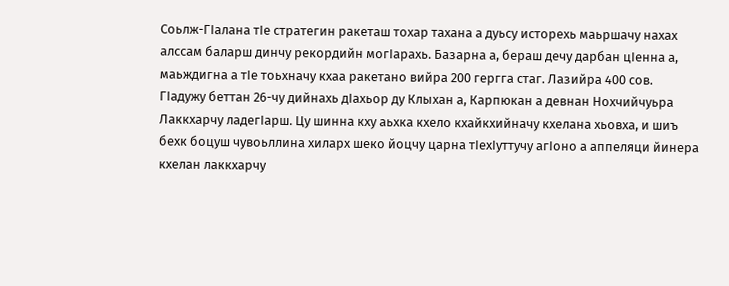Соьлж-ГIалана тIе стратегин ракеташ тохар тахана а дуьсу исторехь маьршачу нахах алссам баларш динчу рекордийн могIарахь. Базарна а, бераш дечу дарбан цIенна а, маьждигна а тIе тоьхначу кхаа ракетано вийра 200 гергга стаг. Лазийра 400 сов.
ГIадужу беттан 26-чу дийнахь дIахьор ду Клыхан а, Карпюкан а девнан Нохчийчуьра Лаккхарчу ладегIарш. Цу шинна кху аьхка кхело кхайкхийначу кхелана хьовха, и шиъ бехк боцуш чувоьллина хиларх шеко йоцчу царна тIехIуттучу агIоно а аппеляци йинера кхелан лаккхарчу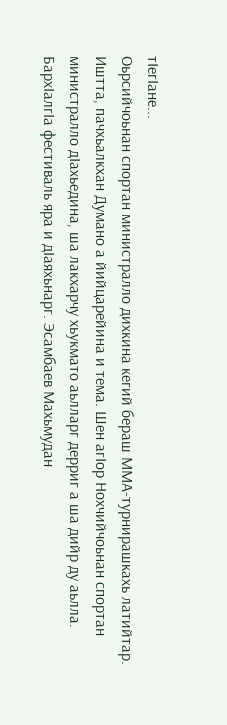тIегIане...
Оьрсийчоьнан спортан министралло дихкина кегий бераш ММА-турнирашкахь латийтар. Иштта, пачхьалкхан Думано а йийцарейина и тема. Шен агIор Нохчийчоьнан спортан министралло дIахьедина, ша лакхарчу хьукмато аьлларг дерриг а ша дийр ду аьлла.
БархIалгIа фестиваль яра и дIаяхьнарг. Эсамбаев Махьмудан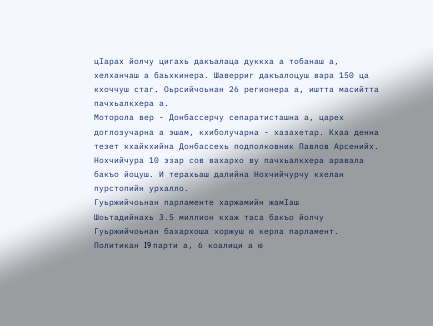цIарах йолчу цигахь дакъалаца дуккха а тобанаш а, хелханчаш а баьхкинера. Шаверриг дакъалоцуш вара 150 ца кхоччуш стаг. Оьрсийчоьнан 26 регионера а, иштта масийтта пачхьалкхера а.
Моторола вер - Донбассерчу сепаратисташна а, царех доглозучарна а эшам, кхиболучарна - хазахетар. Кхаа денна тезет кхайкхийна Донбассехь подполковник Павлов Арсенийх.
Нохчийчура 10 эзар сов вахархо ву пачхьалкхера аравала бакъо йоцуш. И терахьаш далийна Нохчийчурчу кхелан пурстопийн урхалло.
Гуьржийчоьнан парламенте харжамийн жамIаш
Шоьтадийнахь 3.5 миллион кхаж таса бакъо йолчу Гуьржийчоьнан бахархоша хоржуш ю керла парламент. Политикан I9 парти а, 6 коалици а ю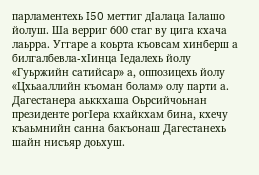парламентехь I50 меттиг дIалаца Iалашо йолуш. Ша верриг 600 стаг ву цига кхача лаьрра. Уггаре а коьрта къовсам хинберш а билгалбевла-хIинца Iедалехь йолу «Гуьржийн сатийсар» а, оппозицехь йолу «Цхьааллийн къоман болам» олу парти а.
Дагестанера аьккхаша Оьрсийчоьнан президенте рогIера кхайкхам бина, кхечу къаьмнийн санна бакъонаш Дагестанехь шайн нисъяр доьхуш.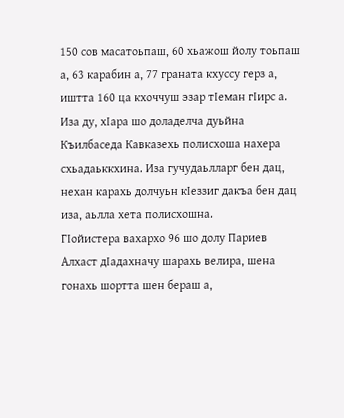150 сов масатоьпаш, 60 хьажош йолу тоьпаш а, 63 карабин а, 77 граната кхуссу герз а, иштта 160 ца кхоччуш эзар тIеман гIирс а. Иза ду, хIара шо доладелча дуьйна Къилбаседа Кавказехь полисхоша нахера схьадаьккхина. Иза гучудаьлларг бен дац, нехан карахь долчуьн кIеззиг дакъа бен дац иза, аьлла хета полисхошна.
ГIойистера вахархо 96 шо долу Париев Алхаст дIадахначу шарахь велира, шена гонахь шортта шен бераш а,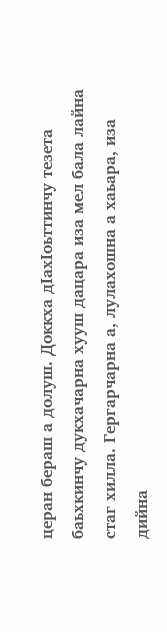церан бераш а долуш. Доккха дIахIоьттинчу тезета баьхкинчу дукхачарна хууш дацара иза мел бала лайна стаг хилла. Гергарчарна а, лулахошна а хаьара, иза дийна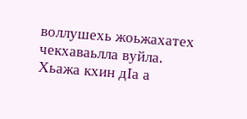воллушехь жоьжахатех чекхаваьлла вуйла.
Хьажа кхин дIа а